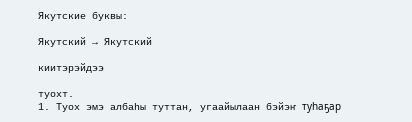Якутские буквы:

Якутский → Якутский

киитэрэйдээ

туохт.
1. Туох эмэ албаһы туттан, угаайылаан бэйэҥ туһаҕар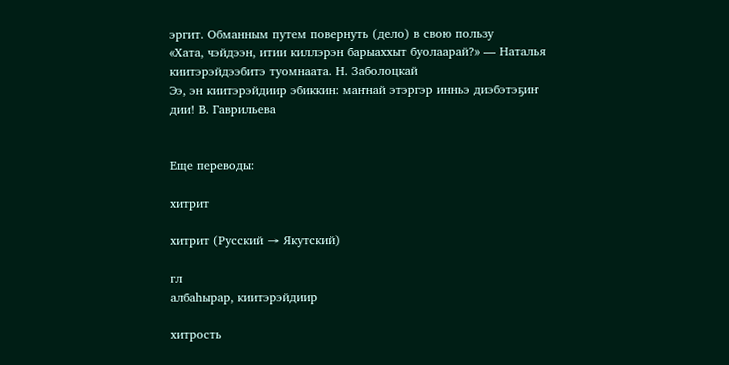эргит. Обманным путем повернуть (дело) в свою пользу
«Хата, чэйдээн, итии киллэрэн барыаххыт буолаарай?» — Наталья киитэрэйдээбитэ туомнаата. Н. Заболоцкай
Ээ, эн киитэрэйдиир эбиккин: маҥнай этэргэр инньэ диэбэтэҕиҥ дии! В. Гаврильева


Еще переводы:

хитрит

хитрит (Русский → Якутский)

гл
албаһырар, киитэрэйдиир

хитрость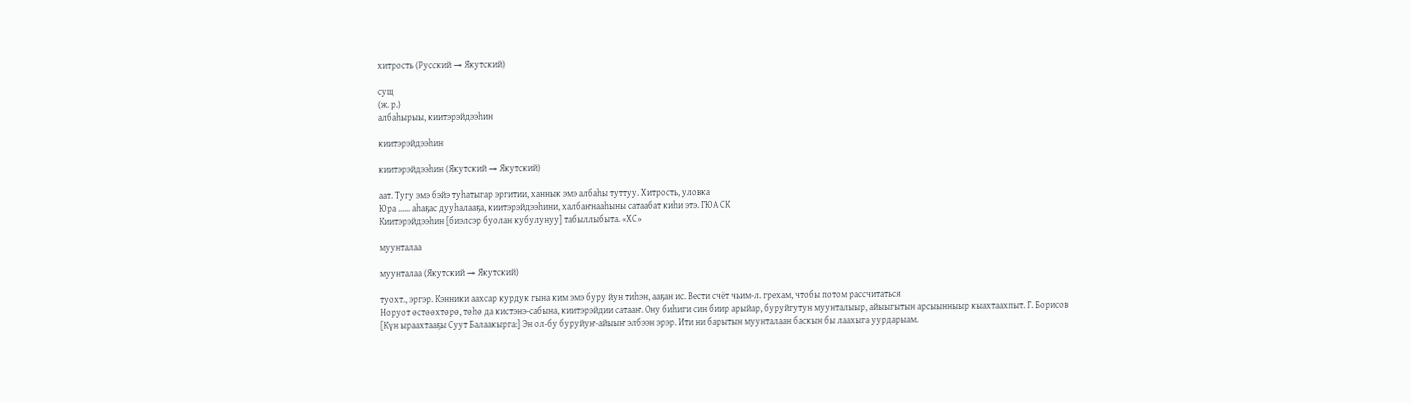хитрость (Русский → Якутский)

сущ
(ж. р.)
албаһырыы, киитэрэйдээһин

киитэрэйдээһин

киитэрэйдээһин (Якутский → Якутский)

аат. Тугу эмэ бэйэ туһатыгар эргитии, ханнык эмэ албаһы туттуу. Хитрость, уловка
Юра …… аһаҕас дууһалааҕа, киитэрэйдээһини, халбаҥнааһыны сатаабат киһи этэ. ГЮА СК
Киитэрэйдээһин [биэлсэр буолан кубулунуу] табыллыбыта. «ХС»

муунталаа

муунталаа (Якутский → Якутский)

туохт., эргэр. Кэнники аахсар курдук гына ким эмэ буру йун тиһэн, ааҕан ис. Вести счёт чьим-л. грехам, чтобы потом рассчитаться
Норуот өстөөхтөрө, төһө да кистэнэ-сабына, киитэрэйдии сатааҥ. Ону биһиги син биир арыйар, буруйгутун муунталыыр, айыыгытын арсыынныыр кыахтаахпыт. Г. Борисов
[Күн ыраахтааҕы Суут Балаакырга:] Эн ол-бу буруйуҥ-айыыҥ элбээн эрэр. Ити ни барытын муунталаан баскын бы лаахыга уурдарыам.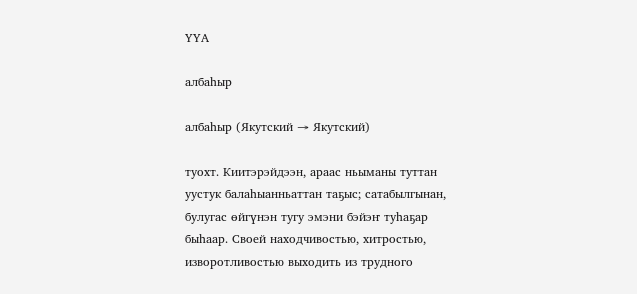ҮҮА

албаһыр

албаһыр (Якутский → Якутский)

туохт. Киитэрэйдээн, араас ньыманы туттан уустук балаһыанньаттан таҕыс; сатабылгынан, булугас өйгүнэн тугу эмэни бэйэҥ туһаҕар быһаар. Своей находчивостью, хитростью, изворотливостью выходить из трудного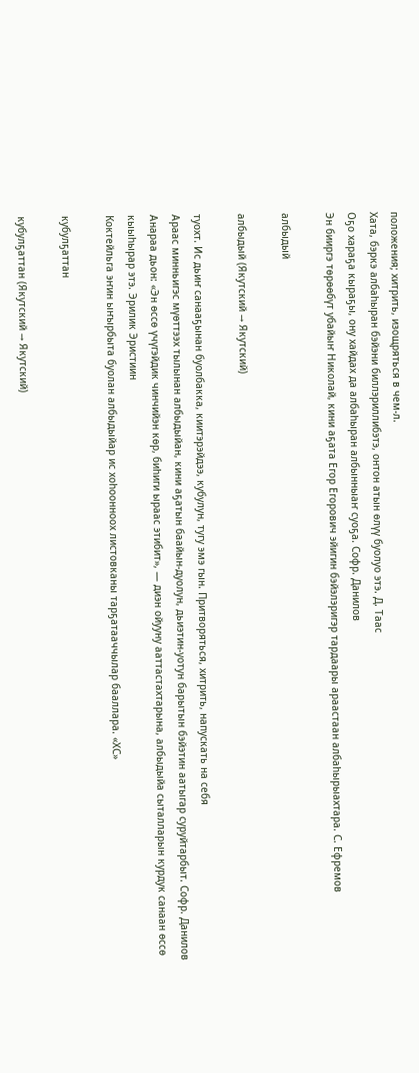положения; хитрить, изощряться в чем-л.
Хата, бэркэ албаһыран бэйэни биллэриллибэтэ, онтон атын өлүү буолуо этэ. Д. Таас
Оҕо хараҕа кыраҕы, ону хайдах да албаһыран албынныаҥ суоҕа. Софр. Данилов
Эн бииргэ төрөөбүт убайыҥ Николай, кини аҕата Егор Егорович эйигин бэйэлэригэр тардаары араастаан албаһырыахтара. С. Ефремов

албыдый

албыдый (Якутский → Якутский)

туохт. Ис дьиҥ санааҕынан буолбакка, киитэрэйдээ, кубулун, тугу эмэ гын. Притворяться, хитрить, напускать на себя
Араас минньигэс мүөттээх тылынан албыдыйан, кини аҕатын баайын-дуолун, дьиэтин-уотун барытын бэйэтин аатыгар суруйтарбыт. Софр. Данилов
Анараа дьон: «Эн өссө үчүгэйдик чинчийэн көр, биһиги ыраас этибит», — диэн ойууну ааттастахтарына, албыдыйа сыталларын курдук санаан өссө кыыһырар этэ. Эрилик Эристиин
Коктейльга эҥин ыҥырбыта буолан албыдыйар ис хоһоонноох листовканы тарҕатааччылар бааллара. «ХС»

кубулҕаттан

кубулҕаттан (Якутский → Якутский)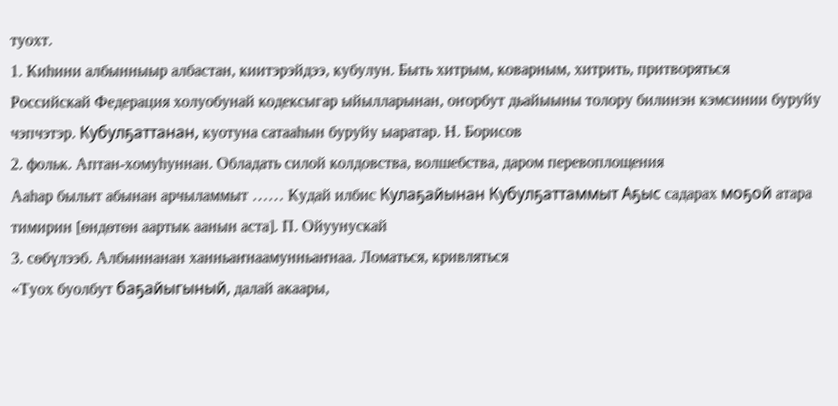туохт.
1. Киһини албынныыр албастан, киитэрэйдээ, кубулун. Быть хитрым, коварным, хитрить, притворяться
Российскай Федерация холуобунай кодексыгар ыйылларынан, оҥорбут дьайыыны толору билинэн кэмсинии буруйу чэпчэтэр. Кубулҕаттанан, куотуна сатааһын буруйу ыаратар. Н. Борисов
2. фольк. Аптан-хомуһуннан. Обладать силой колдовства, волшебства, даром перевоплощения
Ааһар былыт абынан арчыламмыт …… Кудай илбис Кулаҕайынан Кубулҕаттаммыт Аҕыс садарах моҕой атара тимирин [өндөтөн аартык аанын аста]. П. Ойуунускай
3. сөбүлээб. Албыннанан ханньаҥнаамунньаҥнаа. Ломаться, кривляться
«Туох буолбут баҕайыгыный, далай акаары,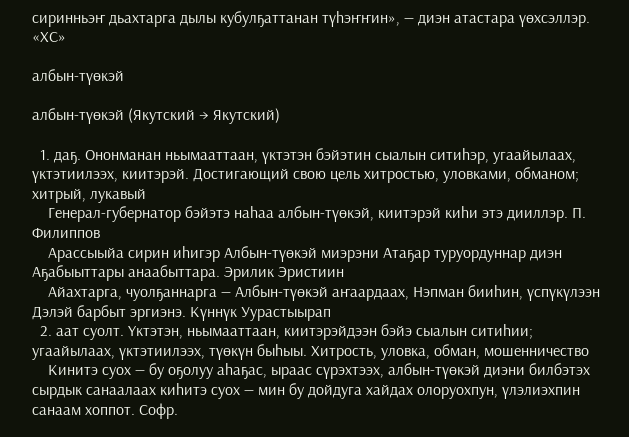сиринньэҥ дьахтарга дылы кубулҕаттанан түһэҥҥин», — диэн атастара үөхсэллэр. «ХС»

албын-түөкэй

албын-түөкэй (Якутский → Якутский)

  1. даҕ. Ононманан ньымааттаан, үктэтэн бэйэтин сыалын ситиһэр, угаайылаах, үктэтиилээх, киитэрэй. Достигающий свою цель хитростью, уловками, обманом; хитрый, лукавый
    Генерал-губернатор бэйэтэ наһаа албын-түөкэй, киитэрэй киһи этэ дииллэр. П. Филиппов
    Арассыыйа сирин иһигэр Албын-түөкэй миэрэни Атаҕар туруордуннар диэн Аҕабыыттары анаабыттара. Эрилик Эристиин
    Айахтарга, чуолҕаннарга — Албын-түөкэй аҥаардаах, Нэпман бииһин, үспүкүлээн Дэлэй барбыт эргиэнэ. Күннүк Уурастыырап
  2. аат суолт. Үктэтэн, ньымааттаан, киитэрэйдээн бэйэ сыалын ситиһии; угаайылаах, үктэтиилээх, түөкүн быһыы. Хитрость, уловка, обман, мошенничество
    Кинитэ суох — бу оҕолуу аһаҕас, ыраас сүрэхтээх, албын-түөкэй диэни билбэтэх сырдык санаалаах киһитэ суох — мин бу дойдуга хайдах олоруохпун, үлэлиэхпин санаам хоппот. Софр.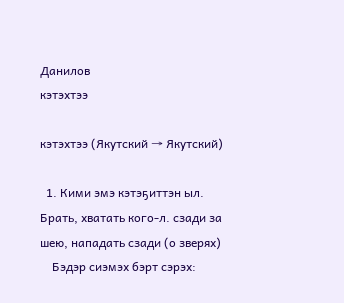Данилов
кэтэхтээ

кэтэхтээ (Якутский → Якутский)

  1. Кими эмэ кэтэҕиттэн ыл. Брать, хватать кого-л. сзади за шею, нападать сзади (о зверях)
    Бэдэр сиэмэх бэрт сэрэх: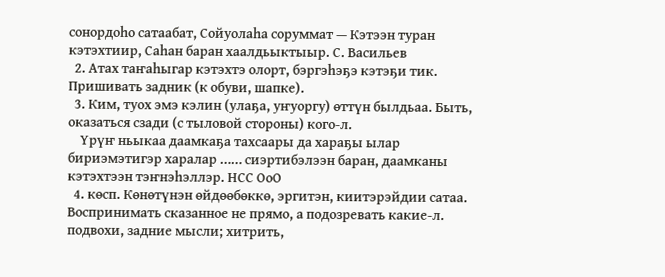сонордоһо сатаабат, Сойуолаһа соруммат — Кэтээн туран кэтэхтиир, Саһан баран хаалдьыктыыр. С. Васильев
  2. Атах таҥаһыгар кэтэхтэ олорт, бэргэһэҕэ кэтэҕи тик. Пришивать задник (к обуви, шапке).
  3. Ким, туох эмэ кэлин (улаҕа, уҥуоргу) өттүн былдьаа. Быть, оказаться сзади (с тыловой стороны) кого-л.
    Үрүҥ ньыкаа даамкаҕа тахсаары да хараҕы ылар бириэмэтигэр харалар …… сиэртибэлээн баран, даамканы кэтэхтээн тэҥнэһэллэр. НСС ОоО
  4. көсп. Көнөтүнэн өйдөөбөккө, эргитэн, киитэрэйдии сатаа. Воспринимать сказанное не прямо, а подозревать какие-л. подвохи, задние мысли; хитрить,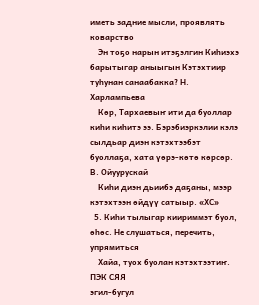иметь задние мысли, проявлять коварство
    Эн тоҕо нарын итэҕэлгин Киһиэхэ барытыгар аныыгын Кэтэхтиир туһунан санаабакка? Н. Харлампьева
    Көр, Тархаевыҥ ити да буоллар киһи киһитэ ээ. Бэрэбиэркэлии кэлэ сылдьар диэн кэтэхтээбэт буоллаҕа, хата үөрэ-көтө көрсөр. В. Ойуурускай
    Киһи диэн дьиибэ даҕаны, мээр кэтэхтээн өйдүү сатыыр. «ХС»
  5. Киһи тылыгар киириммэт буол, өһөс. Не слушаться, перечить, упрямиться
    Хайа, туох буолан кэтэхтээтиҥ. ПЭК СЯЯ
эгил-бугул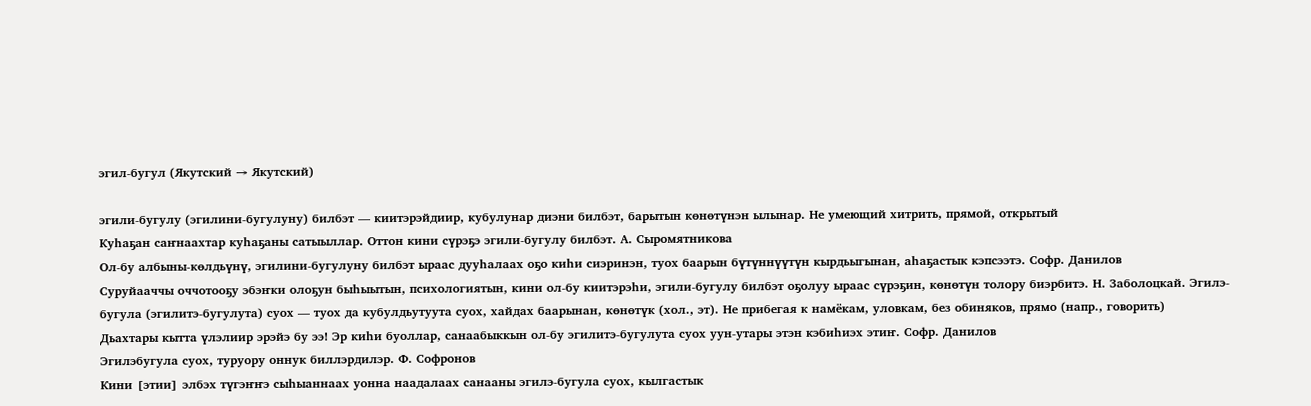эгил-бугул (Якутский → Якутский)

эгили-бугулу (эгилини-бугулуну) билбэт — киитэрэйдиир, кубулунар диэни билбэт, барытын көнөтүнэн ылынар. Не умеющий хитрить, прямой, открытый
Куһаҕан саҥнаахтар куһаҕаны сатыыллар. Оттон кини сүрэҕэ эгили-бугулу билбэт. А. Сыромятникова
Ол-бу албыны-көлдьүнү, эгилини-бугулуну билбэт ыраас дууһалаах оҕо киһи сиэринэн, туох баарын бүтүннүүтүн кырдьыгынан, аһаҕастык кэпсээтэ. Софр. Данилов
Суруйааччы оччотооҕу эбэҥки олоҕун быһыытын, психологиятын, кини ол-бу киитэрэһи, эгили-бугулу билбэт оҕолуу ыраас сүрэҕин, көнөтүн толору биэрбитэ. Н. Заболоцкай. Эгилэ-бугула (эгилитэ-бугулута) суох — туох да кубулдьутуута суох, хайдах баарынан, көнөтүк (хол., эт). Не прибегая к намёкам, уловкам, без обиняков, прямо (напр., говорить)
Дьахтары кытта үлэлиир эрэйэ бу ээ! Эр киһи буоллар, санаабыккын ол-бу эгилитэ-бугулута суох уун-утары этэн кэбиһиэх этиҥ. Софр. Данилов
Эгилэбугула суох, туруору оннук биллэрдилэр. Ф. Софронов
Кини [этии] элбэх түгэҥҥэ сыһыаннаах уонна наадалаах санааны эгилэ-бугула суох, кылгастык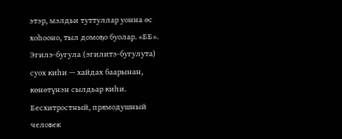этэр, мэлдьи туттуллар уонна өс хоһооно, тыл домоҕо буолар. «ББ». Эгилэ-бугула (эгилитэ-бугулута) суох киһи — хайдах баарынан, көнөтүнэн сылдьар киһи. Бесхитростный, прямодушный человек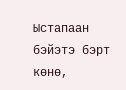Ыстапаан бэйэтэ бэрт көнө,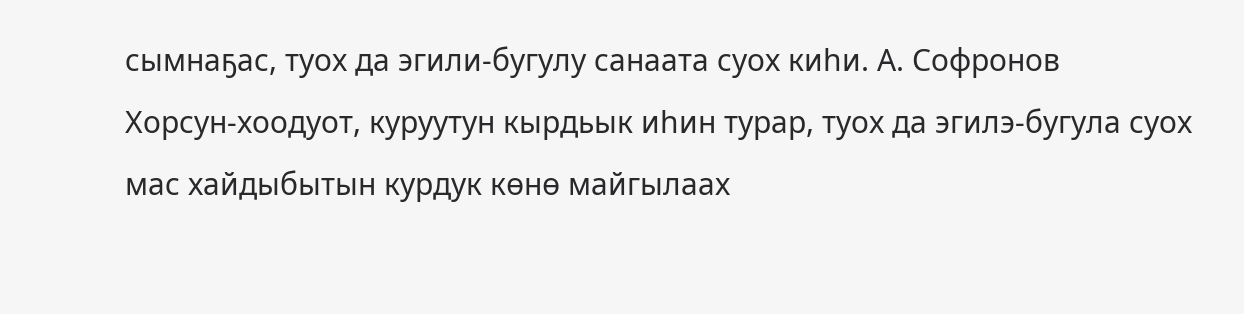сымнаҕас, туох да эгили-бугулу санаата суох киһи. А. Софронов
Хорсун-хоодуот, куруутун кырдьык иһин турар, туох да эгилэ-бугула суох мас хайдыбытын курдук көнө майгылаах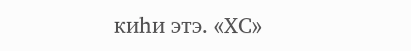киһи этэ. «ХС»